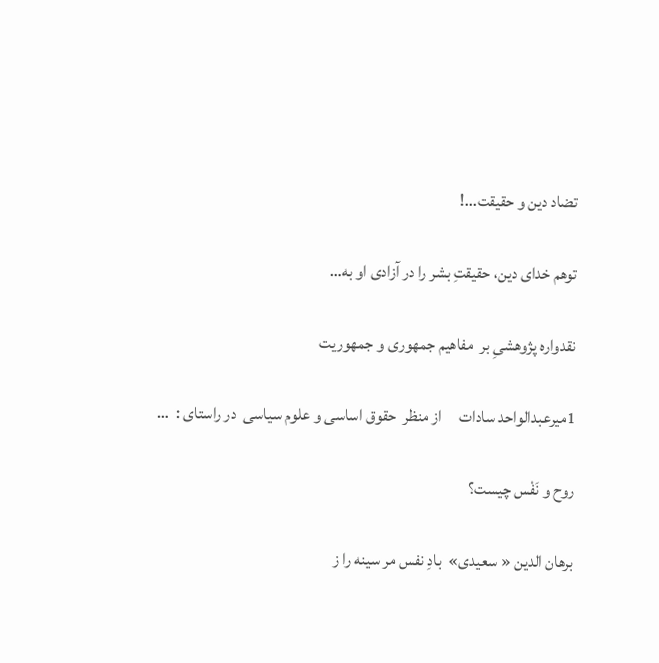تضاد دین و حقیقت...!

توهم خدای دین، حقیقتِ بشر را در آزادی او به…

نقدواره پژوهشیِ بر  مفاهیم جمهوری و جمهوریت

1میرعبدالواحد سادات     از منظر  حقوق اساسی و علوم سیاسی  در راستای :  …

روح و نَفْس چیست؟

برهان الدین « سعیدی»  بادِ نفس مر سینه را ز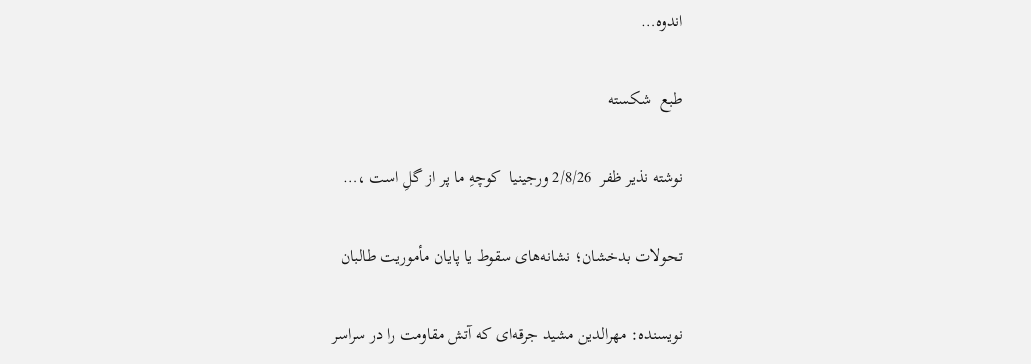اندوه…

طبع  شکسته

نوشته نذیر ظفر  2/8/26 ورجینیا  كوچهِ ما پر از گلِ است ،…

تحولات بدخشان؛ نشانه‌های سقوط یا پایان مأموریت طالبان

نویسنده: مهرالدین مشید جرقه‌ای که آتش مقاومت را در سراسر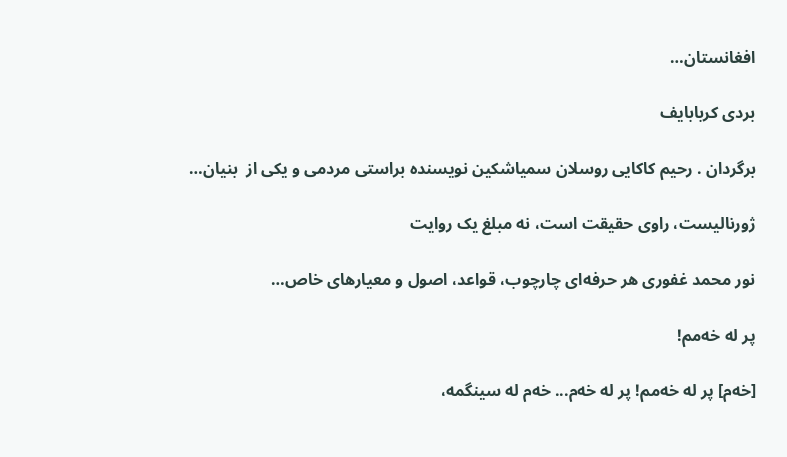افغانستان…

بردی کربابایف

برگردان . رحیم کاکایی روسلان سمیاشکین نویسنده براستی مردمی و یکی از  بنیان…

ژورنالیست، راوی حقیقت است، نه مبلغ یک روایت

نور محمد غفوری هر حرفه‌ای چارچوب، قواعد، اصول و معیارهای خاص…

پر له خەمم!

[خه‌م] پر له خەمم! پر لە خەم... خەم له سینگمە،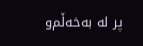پر لە بەخەڵم‌و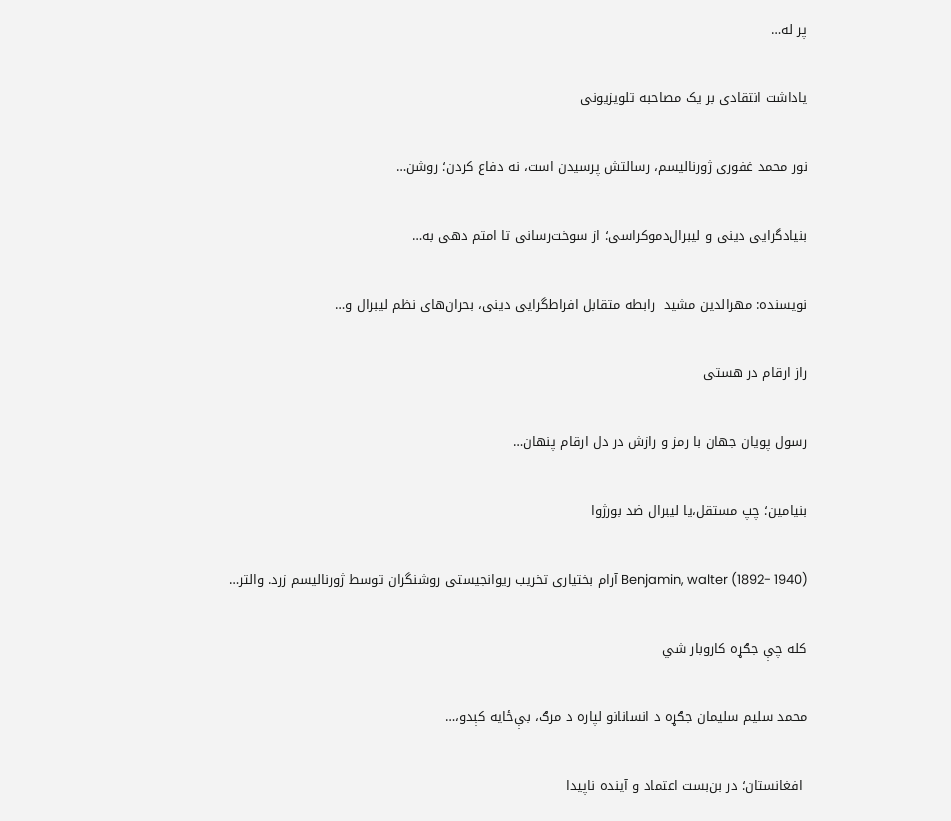پر لە…

یاداشت انتقادی بر یک مصاحبه تلویزیونی

نور محمد غفوری ژورنالیسم، رسالتش پرسیدن است، نه دفاع کردن؛ روشن…

بنیادگرایی دینی و لیبرال‌دموکراسی؛ از سوخت‌رسانی تا امتم دهی به…

نویسنده: مهرالدین مشید  رابطه متقابل افراط‌گرایی دینی، بحران‌های نظم لیبرال و…

راز ارقام در هستی

رسول پویان جهان با رمز و رازش در دل ارقام پنهان…

بنیامین؛ چپ مستقل،یا لیبرال ضد بورژوا

Benjamin, walter (1892- 1940) آرام بختیاری تخریب ریوانجیستی روشنگران توسط ژورنالیسم زرد. والتر…

کله چې جګړه کاروبار شي

محمد سليم سليمان جګړه د انسانانو لپاره د مرګ، بې‌ځایه کېدو،…

 افغانستان؛ در بن‌بست اعتماد و آینده ناپیدا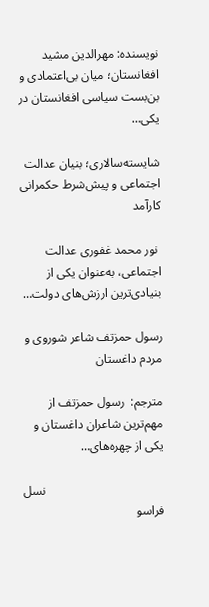نویسنده: مهرالدین مشید افغانستان؛ میان بی‌اعتمادی و بن‌بست سیاسی افغانستان در یکی…

شایسته‌سالاری؛ بنیان عدالت اجتماعی و پیش‌شرط حکمرانی کارآمد

 نور محمد غفوری عدالت اجتماعی، به‌عنوان یکی از بنیادی‌ترین ارزش‌های دولت…

رسول حمزتف شاعر شوروی و مردم داغستان

مترجم:  رسول حمزتف از مهم‌ترین شاعران داغستان و یکی از چهره‌های…

                                      نسل فراسو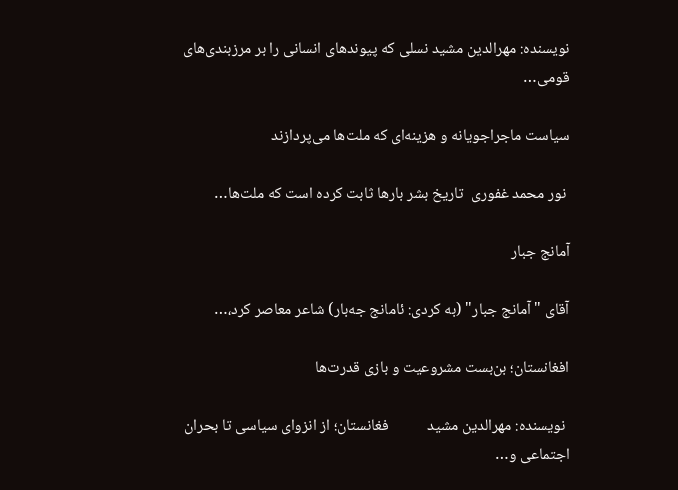نویسنده: مهرالدین مشید نسلی که پیوندهای انسانی را بر مرزبندی‌های قومی…

سیاست ماجراجویانه و هزینه‌ای که ملت‌ها می‌پردازند

 نور محمد غفوری  تاریخ بشر بارها ثابت کرده است که ملت‌ها…

آمانج جبار

آقای "آمانج جبار" (به کردی: ئامانج جەبار) شاعر معاصر کرد،…

افغانستان؛ بن‌بست مشروعیت و بازی قدرت‌ها

 نویسنده: مهرالدین مشید           فغانستان؛ از انزوای سیاسی تا بحران اجتماعی و…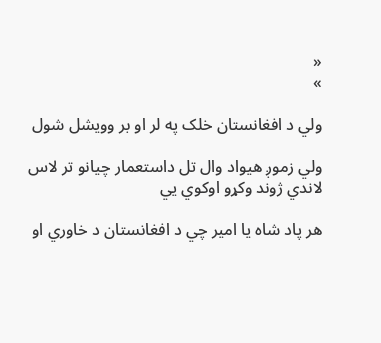«
»

ولي د افغانستان خلک په لر او بر وويشل شول

ولي زموږ هيواد وال تل داستعمار چيانو تر لاس لاندي ژوند وکړو اوکوي يي

هر پاد شاه يا امير چي د افغانستان د خاوري او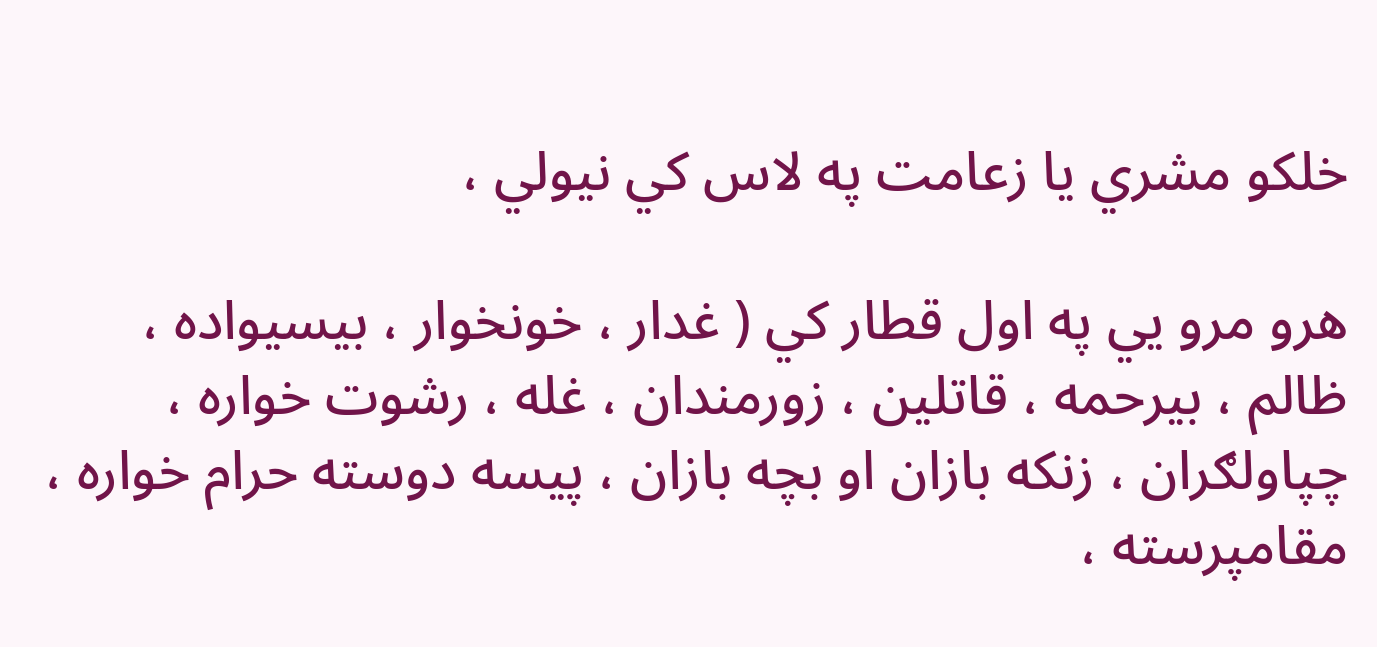خلکو مشري يا زعامت په لاس کي نيولي ،

هرو مرو يي په اول قطار کي ( غدار ، خونخوار ، بيسيواده ، ظالم ، بيرحمه ، قاتلين ، زورمندان ، غله ، رشوت خواره ، چپاولګران ، زنکه بازان او بچه بازان ، پيسه دوسته حرام خواره ، مقامپرسته ،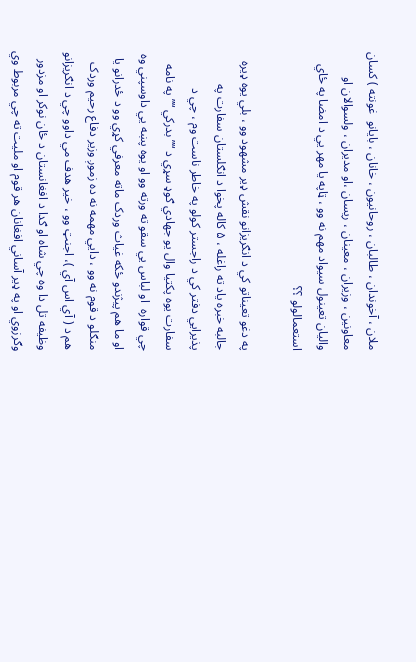ملان ، آخوندان ، طالبان ، روحانيون ، خانان ، بايانو  غونته ) کسان معاونين ، وزيران ، معينان ، ريسان ،او مديران ، ولسوالان او واليان تعينول سيواد مهم نه وو ، ټاپه يا مهر يي د امضا په ځاي استعمالولو ؟؟

په دغو تعيناتو کي د انګريزانو نقش ډير مشهود وو ، بلي يوه ډيره جالبه خبره ياد ته راغله ، ۵ کاله پخوا د انګلستان سفارت په پذيرايي دفتر کي د راجستر کولو په خاطر ناست وم ، چي د سفارت يوه پکتيا وال يو جهادي ګوډ سړي د “” بدرکي “” په نامه چي قواره  او لباس يي سقو ته ورته وو او يوه پښه يي داوسپني وه او ما هم پيژندو ځکه غياث وردک ماته معرفي کړي وو د ځدرانو يا منګلو د قوم نه وو ، دايي مهمه نه ده زموږ وزير دفاع رحيم وردک هم د ( آي اس آي )، اجنټ وو ، خير هدف مي داوو چي د انګريزانو وظيفه تل دا وه چي شاه او ګدا د افغانستان د ځان نوکر او مزدور وګرزوي او په ډير آساني افغانان هر قوم او مليت ته چي مربوط وي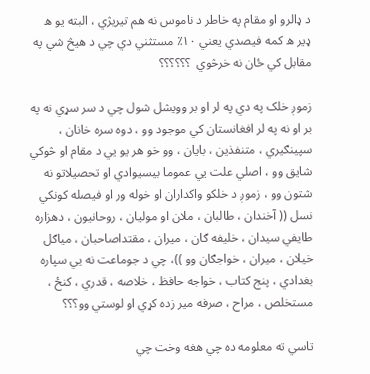د ډالرو او مقام په خاطر د ناموس نه هم تيريژي ، البته يو ه ډير ه کمه فيصدي يعني ۱۰٪ مستثني دي چي د هيڅ شي په مقابل کي ځان نه خرڅوي  ؟؟؟؟؟؟

زموږ خلک په دي په لر او بر وويشل شول چي د سر سړي نه په بر او نه په لر افغانستان کي موجود وو ، دوه سره خانان ، سپينګيري ، متنفذين ، بايان ، وو خو هر يو يي د مقام او څوکي شايق وو ، اصلي علت يي عموما بيسيوادي او تحصيلاتو نه شتون وو ، زموږ د خلکو واکداران او خوله ور او فيصله کونکي نسل (( آخندان ، طالبان ، ملان او موليان ، روحانيون ، دهزاره طايفي سيدان ، خليفه ګان ، ميران ، مقتداصاحبان ، مياګل خيلان ، ميران ، خواجګان وو ))، چي د جوماعت نه يي سپاره بغدادي ، پنج کتاب ، خواجه حافظ ، خلاصه ، قدري ، کنځ ، مستخلص ، مراح ، صرفه مير زده کړي او لوستي وو؟؟؟

تاسي ته معلومه ده چي هغه وخت چي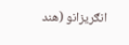انګريزانو (هند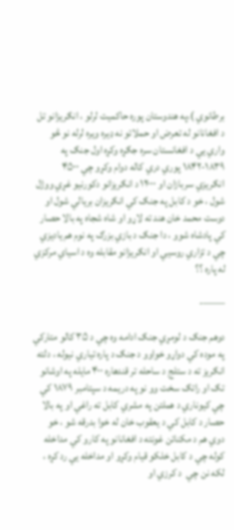برطانوي )،په هندوستان پوره حاکميت لرلو ، انګريزانو تل د افغانانو له تعرض او حملاتو نه ډيره ويره لرله نو څو واري يي د افغانستان سره جګړه وکړه اول جنګ په ۱۸۳۹-۱۸۴۲ پوري دري کاله دوام وکړو چي ۴۵۰۰ انګريزي سربازان او ۱۲۰۰۰ د انګريزانو دکورنيو غړي ووژل شول ، خو د کابل په جنګ کي انګريزان بريالي شول او دوست محمد خان هند ته لاړو او شاه شجاه په بالا حصار کي پادشاه شوو ، دا جنګ د بازي بزرګ په نوم هم ياديزي چي د تزاري روسيي او انګريزانو مقابله وه د اسياي مرکزي له پاره ؟؟

——-

دوهم جنګ د لومړي جنګ ادامه وه چي د ۳۵ کالو متارکي په موده کي دواړو خواوو د جنګ د پاره تياري نيوله ، دلته انګريز ته د ستلج د ساحله تر قندهاره ۴۰۰ مايله په اوشانو تګ او راتګ سخت وو نو په دريمه د سپتامبر ۱۸۷۹ کي چي کيوناري د هملتن په مشري کابل ته راغي او په بالا حصار د کابل کي د يعقوب خان له خوا بدرقه شو ، خو دوي هم د مکناتن غونته د افغانانو په کارو کي مداخله کوله چي د کابل خلکو قيام وکړو او مداخله يي رد کړه ، لکه نن چي  د کرزي او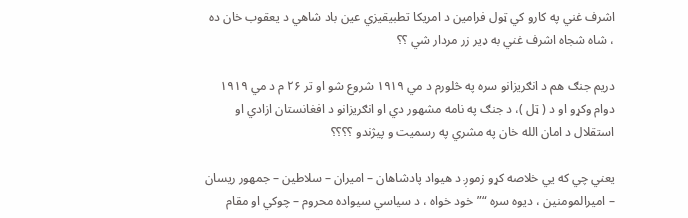اشرف غني په کارو کي ټول فرامين د امريکا تطبيقيزي عين باد شاهي د يعقوب خان ده ، شاه شجاه اشرف غني به ډير زر مردار شي ؟؟

دريم جنګ هم د انګريزانو سره په څلورم د مي ۱۹۱۹ شروع شو او تر ۲۶ م د مي ۱۹۱۹ دوام وکړو او د ( ټل )، د جنګ په نامه مشهور دي او انګريزانو د افغانستان ازادي او استقلال د امان الله خان په مشري په رسميت و پيژندو ؟؟؟؟

يعني چي که يي خلاصه کړو زموږ د هيواد پادشاهان – اميران – سلاطين – جمهور ريسان – اميرالمومنين ، ديوه سره “” خود خواه ، د سياسي سيواده محروم – چوکي او مقام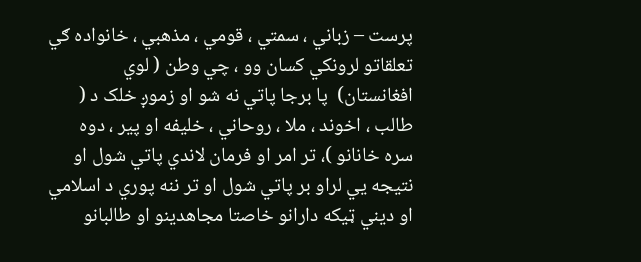پرست – زباني ، سمتي ، قومي ، مذهبي ، خانواده ګي تعلقاتو لرونکي کسان وو ، چي وطن ( لوي افغانستان)  پا برجا پاتي نه شو او زموږ خلک د ( طالب ، اخوند ، ملا ، روحاني ، خليفه او پير ، دوه سره خانانو )، تر امر او فرمان لاندي پاتي شول او نتيجه يي لراو بر پاتي شول او تر ننه پوري د اسلامي او ديني ټيکه دارانو خاصتا مجاهدينو او طالبانو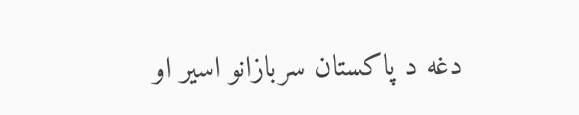دغه د پاکستان سربازانو اسير او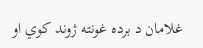غلامان د برده غونته ژوند کوي او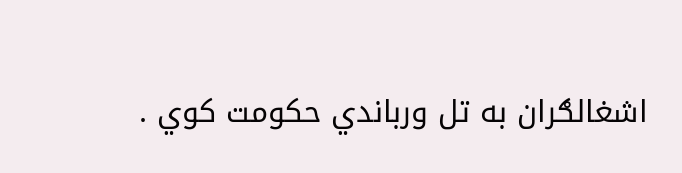اشغالګران به تل ورباندي حکومت کوي .